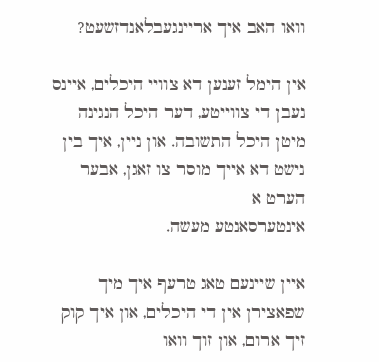וואו האב איך אריינגעבלאנדזשעט?

אין הימל זענען דא צוויי היכלים, איינס נעבן די צווייטע, דער היכל הנגינה מיטן היכל התשובה. און ניין, איך בין נישט דא אייך מוסר צו זאגן, אבער הערט א
אינטערסאנטע מעשה.

איין שיינעם טאג טרעף איך מיך שפאצירן אין די היכלים, און איך קוק זיך ארום, און זוך וואו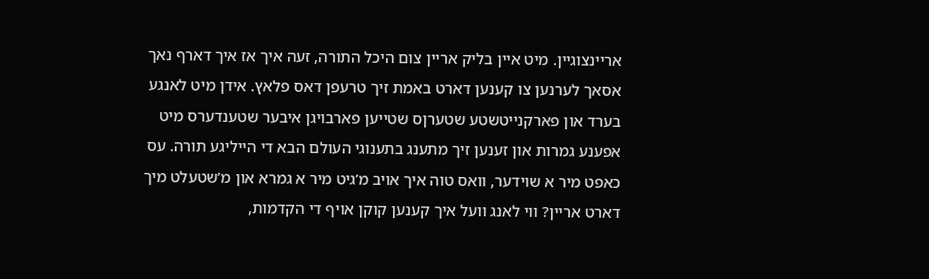אריינצוגיין. מיט איין בליק אריין צום היכל התורה, זעה איך אז איך דארף נאך אסאך לערנען צו קענען דארט באמת זיך טרעפן דאס פלאץ. אידן מיט לאנגע בערד און פארקנייטשטע שטערןס שטייען פארבויגן איבער שטענדערס מיט אפענע גמרות און זענען זיך מתענג בתענוגי העולם הבא די הייליגע תורה. עס כאפט מיר א שוידער, וואס טוה איך אויב מ’גיט מיר א גמרא און מ’שטעלט מיך דארט אריין? ווי לאנג וועל איך קענען קוקן אויף די הקדמות,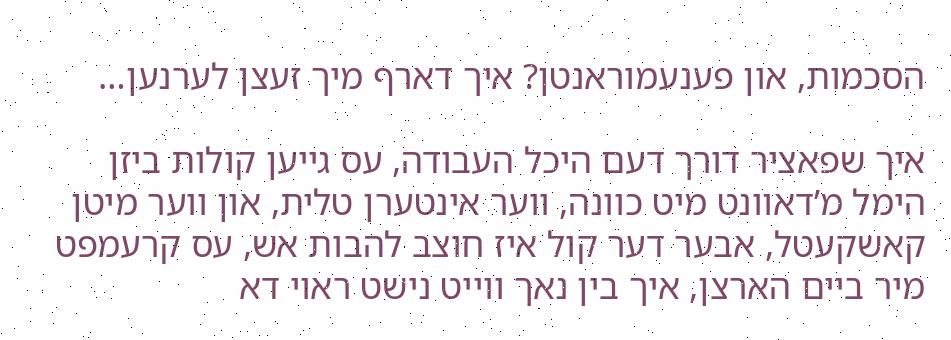הסכמות, און פענעמוראנטן? איך דארף מיך זעצן לערנען…

איך שפאציר דורך דעם היכל העבודה, עס גייען קולות ביזן הימל מ’דאוונט מיט כוונה, ווער אינטערן טלית, און ווער מיטן קאשקעטל, אבער דער קול איז חוצב להבות אש, עס קרעמפט מיר ביים הארצן, איך בין נאך ווייט נישט ראוי דא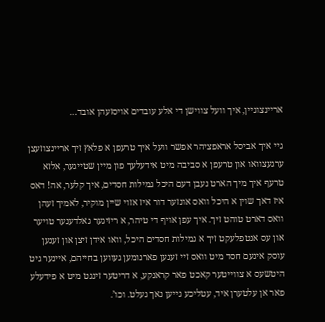אריינצוגיין, איך וועל צווישן די אלע עובדים אויסזעהן אובד…

גיי איך אביסל אראפציהר אפשר וועל איך טרעפן א פלאץ זיך אריינצוזעצן ערגעצוואו און טרעפן א סביבה מיט אידעלעך פון מיין שטייגער, אלזא טרעף איך מיך הארט נעבן דעם היכל גמילות חסדים, איך קלער, אה! דאס איז דאך שוין א היכל וואס אונזער דור איז אזוי שיין מוקיר, לאמיך זעהן וואס דארט טוהט זיך. איך עפן אויף די טיהר, א ריזיגער גאלדענער טויער און עס אנטפלעקט זיך א גמילות חסדים היכל, וואו אידן זיצן און זענען עוסק אינעם חסד מיט וואס זיי זענען פארנומען געווען בחייהם, איינער גיט היטשעס א צווייטער קאכט פאר קראנקע, א דריטער זינגט מיט א פידעלע פאר אן עלטערן איד, עטליכע גייען נאך געלט. וכו’.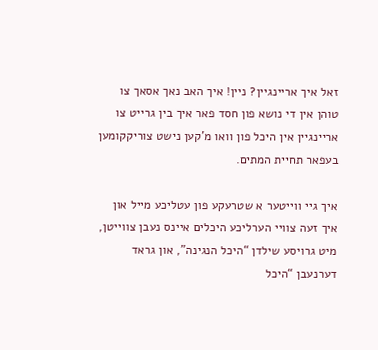זאל איך אריינגיין? ניין! איך האב נאך אסאך צו טוהן אין די נושא פון חסד פאר איך בין גרייט צו אריינגיין אין היכל פון וואו מ’קען נישט צוריקקומען בעפאר תחיית המתים.

איך גיי ווייטער א שטרעקע פון עטליכע מייל און איך זעה צוויי הערליכע היכלים איינס נעבן צווייטן, מיט גרויסע שילדן “היכל הנגינה”, און גראד דערנעבן “היכל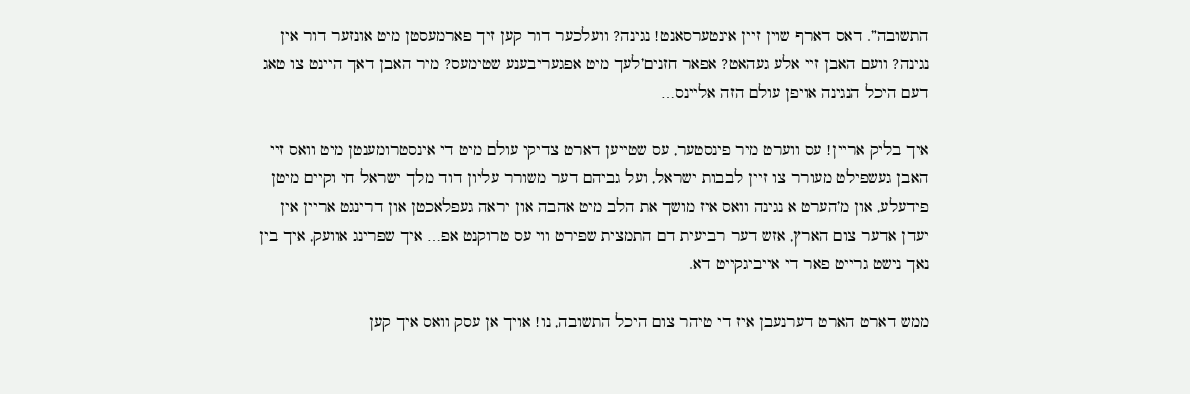התשובה”. דאס דארף שוין זיין אינטערסאנט! נגינה? וועלכער דור קען זיך פארמעסטן מיט אונזער דור אין נגינה? וועם האבן זיי אלע געהאט? אפאר חזנים’לעך מיט אפגעריבענע שטימעס? מיר האבן דאך היינט צו טאג דעם היכל הנגינה אויפן עולם הזה אליינס…

איך בליק אריין! עס ווערט מיר פינסטער, עס שטייען דארט צדיקי עולם מיט די אינסטרומענטן מיט וואס זיי האבן געשפילט מעורר צו זיין לבבות ישראל, ועל גביהם דער משורר עליון דוד מלך ישראל חי וקיים מיטן פידעלע, און מ’הערט א נגינה וואס איז מושך את הלב מיט אהבה און יראה געפלאכטן און דרינגט אריין אין יעדן אדער צום הארץ, אזש דער רביעית דם התמצית שפירט ווי עס טרוקנט אפ… איך שפרינג אוועק, איך בין נאך נישט גרייט פאר די אייביגקייט דא.

ממש דארט הארט דערנעבן איז די טיהר צום היכל התשובה, נו! אויך אן עסק וואס איך קען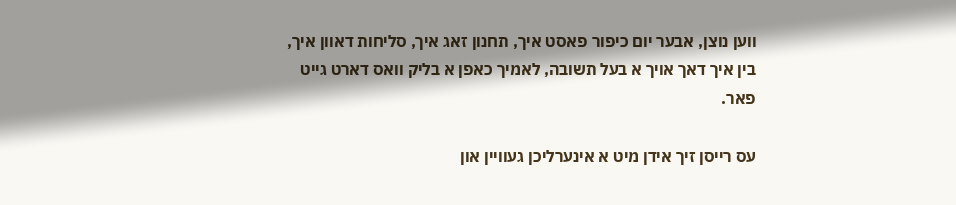ווען נוצן, אבער יום כיפור פאסט איך, תחנון זאג איך, סליחות דאוון איך, בין איך דאך אויך א בעל תשובה, לאמיך כאפן א בליק וואס דארט גייט פאר.

עס רייסן זיך אידן מיט א אינערליכן געוויין און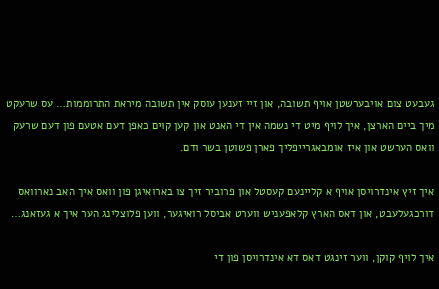געבעט צום אויבערשטן אויף תשובה, און זיי זענען עוסק אין תשובה מיראת התרוממות… עס שרעקט מיך ביים הארצן, איך לויף מיט די נשמה אין די האנט און קען קוים כאפן דעם אטעם פון דעם שרעק וואס הערשט און איז אומבאגרייפליך פארן פשוטן בשר ודם.

איך זיץ אינדרויסן אויף א קליינעם קעסטל און פרוביר זיך צו בארואיגן פון וואס איך האב נארוואס דורכגעלעבט, און דאס הארץ קלאפעניש ווערט אביסל רואיגער, ווען פלוצלינג הער איך א געזאנג…

איך לויף קוקן, ווער זינגט דאס דא אינדרויסן פון די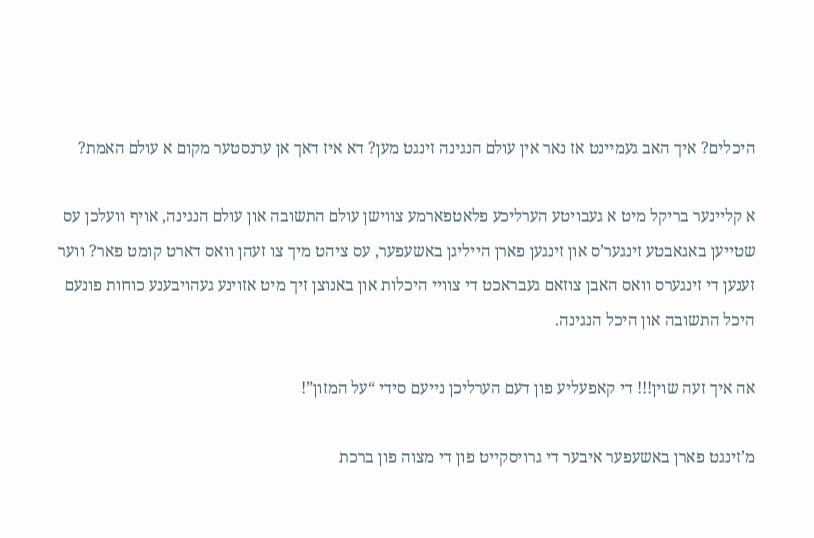היכלים? איך האב געמיינט אז נאר אין עולם הנגינה זינגט מען? דא איז דאך אן ערנסטער מקום א עולם האמת?

א קליינער בריקל מיט א געבויטע הערליכע פלאטפארמע צווישן עולם התשובה און עולם הנגינה, אויף וועלכן עס שטייען באגאבטע זינגער’ס און זינגען פארן הייליגן באשעפער, עס ציהט מיך צו זעהן וואס דארט קומט פאר? ווער זענען די זינגערס וואס האבן צוזאם געבראכט די צוויי היכלות און באנוצן זיך מיט אזוינע געהויבענע כוחות פונעם היכל התשובה און היכל הנגינה.

אה איך זעה שוין!!! די קאפעליע פון דעם הערליכן נייעם סידי “על המזון”!

מ’זינגט פארן באשעפער איבער די גרויסקייט פון די מצוה פון ברכת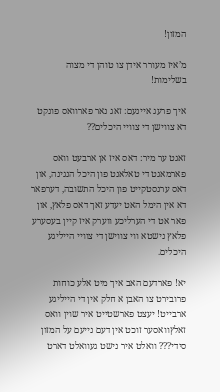המזון!

מ’איז מעורר אידן צו טוהן די מצוה בשלימות!

איך פרעג איינעם: זאג נאר פארוואס פונקט דא צווישן די צוויי היכלים??

זאגט ער מיר: דאס איז אן ארבעט וואס פארמאגט די טאלאנט פון היכל הנגינה, און דאס ערנסטקייט פון היכל התשובה, דערפאר דא אין הימל האט יעדע זאך דאס פלאץ, און פאר אט די הערליכע ווערק איז קיין בעסערע פלאץ נישטא ווי צווישן די צוויי הייליגע היכלים.

יא! פארדעם האב איך מיט אלע כוחות פרובירט צו האבן א חלק אין די הייליגע ארבייט! יעצט פארשטייט איר שוין וואס זאלץוואסער זוכט אין דעם נייעם על המזון סידי??? וואלט איר נישט געוואלט דארט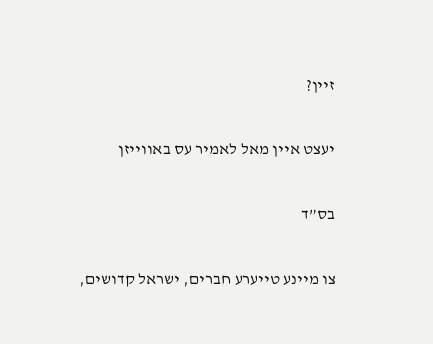זיין?

יעצט איין מאל לאמיר עס באווייזן

בס”ד

צו מיינע טייערע חברים, ישראל קדושים,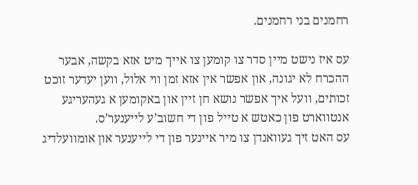רחמנים בני רחמנים.

עס איז נישט מיין סדר צו קומען צו אייך מיט אזא בקשה, אבער ההכרח לא יגונה, און אפשר אין אזא זמן ווי אלול, ווען יעדער זוכט זכותים, וועל איך אפשר נושא חן זיין און באקומען א געהעריגע אנטווארט פון כאטש א טייל פון די חשוב’ע לייענער’ס.
עס האט זיך געוואנדן צו מיר איינער פון די לייענער און אומוועלדיג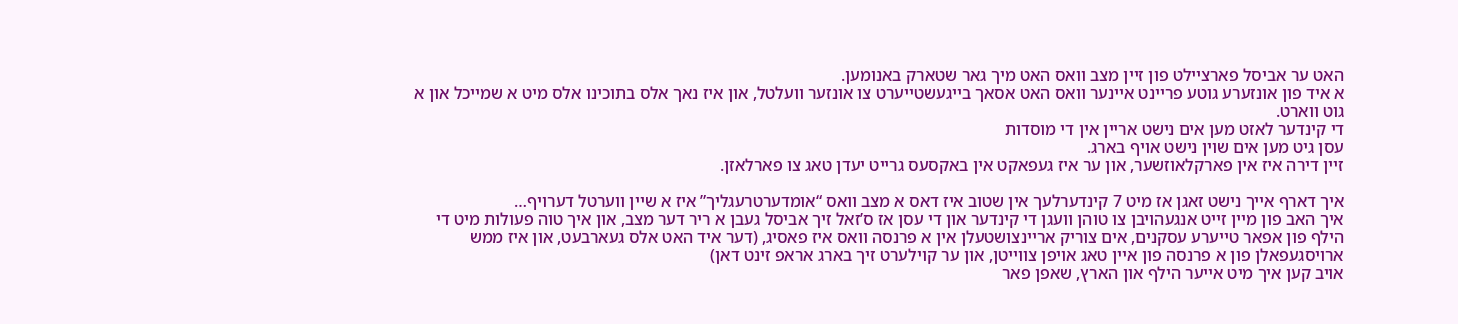האט ער אביסל פארציילט פון זיין מצב וואס האט מיך גאר שטארק באנומען.
א איד פון אונזערע גוטע פריינט איינער וואס האט אסאך בייגעשטייערט צו אונזער וועלטל, און איז נאך אלס בתוכינו אלס מיט א שמייכל און א גוט ווארט.
די קינדער לאזט מען אים נישט אריין אין די מוסדות
עסן גיט מען אים שוין נישט אויף בארג.
זיין דירה איז אין פארקלאוזשער, און ער איז געפאקט אין באקסעס גרייט יעדן טאג צו פארלאזן.

איך דארף אייך נישט זאגן אז מיט 7 קינדערלעך אין שטוב איז דאס א מצב וואס “אומדערטרעגליך” איז א שיין ווערטל דערויף…
איך האב פון מיין זייט אנגעהויבן צו טוהן וועגן די קינדער און די עסן אז ס’זאל זיך אביסל געבן א ריר דער מצב, און איך טוה פעולות מיט די הילף פון אפאר טייערע עסקנים, אים צוריק אריינצושטעלן אין א פרנסה וואס איז פאסיג, (דער איד האט אלס געארבעט, און איז ממש ארויסגעפאלן פון א פרנסה פון איין טאג אויפן צווייטן, און ער קוילערט זיך בארג אראפ זינט דאן)
אויב קען איך מיט אייער הילף און הארץ, שאפן פאר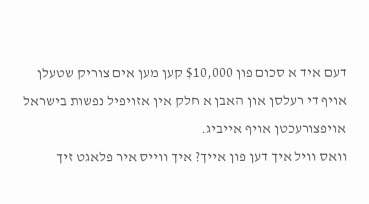דעם איד א סכום פון $10,000 קען מען אים צוריק שטעלן אויף די רעלסן און האבן א חלק אין אזויפיל נפשות בישראל אויפצורעכטן אויף אייביג.
וואס וויל איך דען פון אייך? איך ווייס איר פלאגט זיך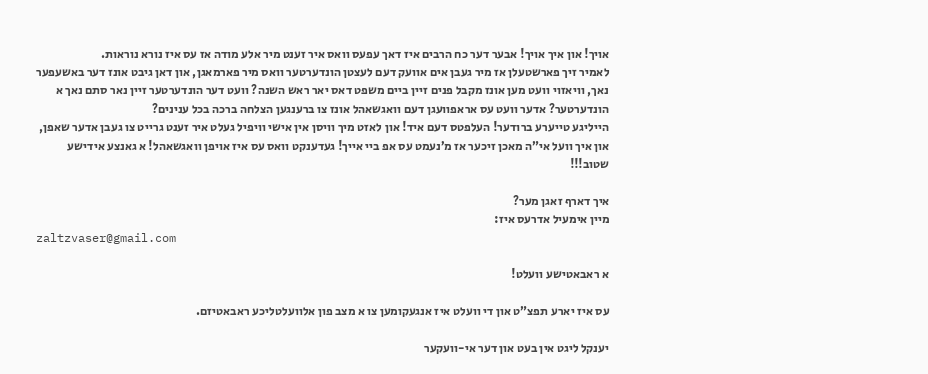אויך! און איך אויך! אבער דער כח הרבים איז דאך עפעס וואס איר זענט מיר אלע מודה אז עס איז נורא נוראות.
לאמיר זיך פארשטעלן אז מיר געבן אים אוועק דעם לעצטן הונדערטער וואס מיר פארמאגן, און דאן גיבט אונז דער באשעפער נאך, וויאזוי וועט מען אונז מקבל פנים זיין ביים משפט דאס יאר ראש השנה? וועט דער הונדערטער זיין נאר סתם נאך א הונדערטער? אדער וועט עס אראפוועגן דעם וואגשאהל אונז צו ברענגען הצלחה ברכה בכל ענינים?
הייליגע טייערע ברודער! העלפטס דעם איד! און לאזט מיך וויסן אין אישי וויפיל געלט איר זענט גרייט צו געבן אדער שאפן, און איך וועל אי”ה מאכן זיכער אז מ’נעמט עס אפ ביי אייך! געדענקט וואס עס איז אויפן וואגשאהל! א גאנצע אידישע שטוב!!!

איך דארף זאגן מער?
מיין אימעיל אדרעס איז:
zaltzvaser@gmail.com

א ראבאטישע וועלט!

עס איז יארע תפצ”ט און די וועלט איז אנגעקומען צו א מצב פון אלוועלטליכע ראבאטיזם.

יענקל ליגט אין בעט און דער אי-וועקער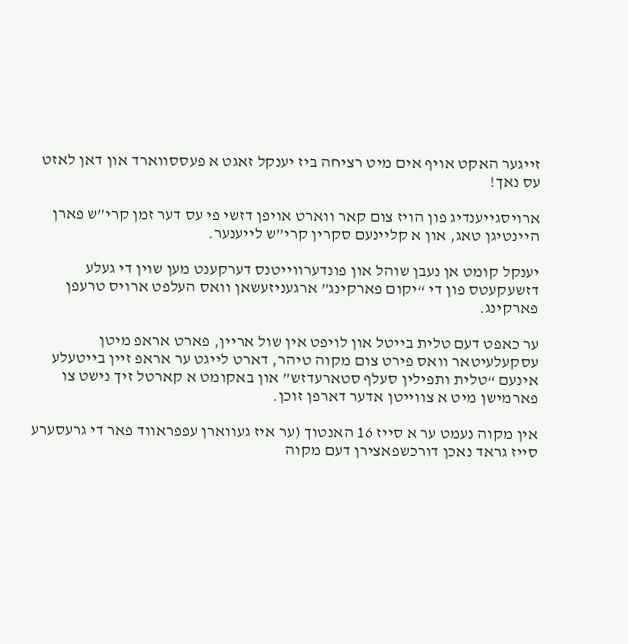זייגער האקט אויף אים מיט רציחה ביז יענקל זאגט א פעססווארד און דאן לאזט עס נאך!

ארויסגייענדיג פון הויז צום קאר ווארט אויפן דזשי פי עס דער זמן קרי”ש פארן היינטיגן טאג, און א קליינעם סקרין קרי”ש לייענער.

יענקל קומט אן נעבן שוהל און פונדערווייטנס דערקענט מען שוין די געלע דזשעקעטס פון די “יקום פארקינג” ארגעניזעשאן וואס העלפט ארויס טרעפן פארקינג.

ער כאפט דעם טלית בייטל און לויפט אין שול אריין, פארט אראפ מיטן עסקעלעיטאר וואס פירט צום מקוה טיהר, דארט לייגט ער אראפ זיין בייטעלע אינעם “טלית ותפילין סעלף סטארעדזש” און באקומט א קארטל זיך נישט צו פארמישן מיט א צווייטן אדער דארפן זוכן.

אין מקוה נעמט ער א סייז 16 האנטוך (ער איז געווארן עפפראווד פאר די גרעסערע סייז גראד נאכן דורכשפאצירן דעם מקוה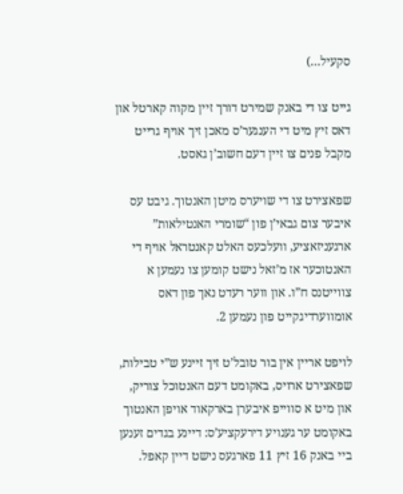סקעיל…)

גייט צו די באנק שמירט דורך זיין מקוה קארטל און דאס זיץ מיט די הענגער’ס מאכן זיך אויף גרייט מקבל פנים צו זיין דעם חשוב’ן גאסט.

שפאצירט צו די שויערס מיטן האנטוך. גיבט עס איבער צום גבאי’ן פון “שומרי האנטילאות” ארגעניזאציע, וועלכעס האלט קאנטראל אויף די האנטוכער אז מ’זאל נישט קומען צו נעמען א צווייטנס ח”ו. און ווער רעדט נאך פון דאס אומווערדיגקייט פון נעמען 2.

לויפט אריין אין בור טובל’ט זיך זיינע ש”י טבילות, שפאצירט ארויס, באקומט דעם האנטוכל צוריק, און מיט א סווייפ איבערן בארקאוד אויפן האנטוך באקומט ער גענויע דירעקציע’ס: דיינע בגדים זענען ביי באנק 16 זיץ 11 פארגעס נישט דיין קאפל.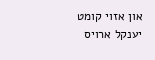און אזוי קומט יענקל ארויס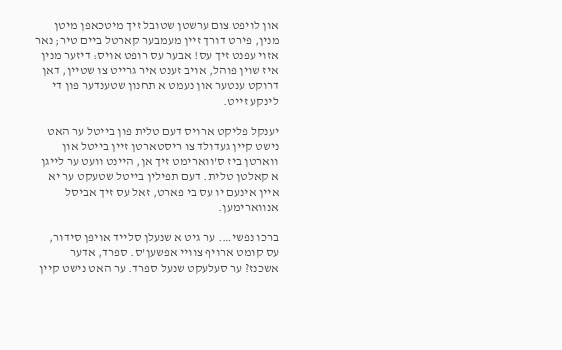און לויפט צום ערשטן שטובל זיך מיטכאפן מיטן מנין, פירט דורך זיין מעמבער קארטל ביים טיר; נאר אזוי עפנט זיך עס! אבער עס רופט אויס: דיזער מנין איז שוין פוהל, אויב זענט איר גרייט צו שטיין, דאן דרוקט ענטער און נעמט א תחנון שטענדער פון די לינקע זייט.

יענקל פליקט ארויס דעם טלית פון בייטל ער האט נישט קיין געדולד צו ריסטארטן זיין בייטל און ווארטן ביז ס’ווארימט זיך אן, היינט וועט ער לייגן א קאלטן טלית. דעם תפילין בייטל שטעקט ער יא איין אינעם יו עס בי פארט, זאל עס זיך אביסל אנווארימען.

ברכו נפשי…. ער גיט א שנעלן סלייד אויפן סידור, עס קומט ארויף צוויי אפשען’ס. ספרד, אדער אשכנז? ער סעלעקט שנעל ספרד. ער האט נישט קיין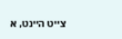צייט היינט, א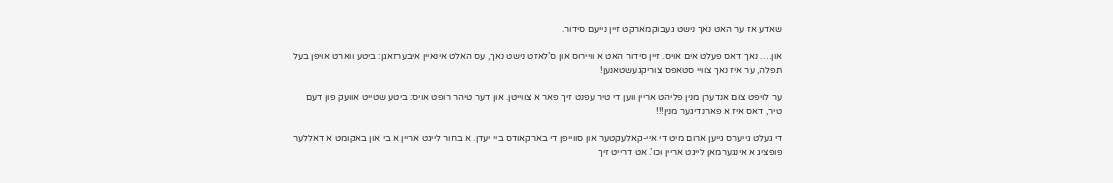שאדע אז ער האט נאך נישט געבוקמארקט זיין נייעם סידור.

און…. נאך דאס פעלט אים אויס. זיין סידור האט א וויירוס און ס’לאזט נישט נאך, עס האלט אינאיין איבערזאגן: ביטע ווארט אויפן בעל תפלה, ער איז נאך צוויי סטאפס צוריקגעשטאנען!

ער לויפט צום אנדערן מנין פליהט אריין ווען די טיר עפנט זיך פאר א צווייטן. און דער טיהר רופט אויס: ביטע שטייט אוועק פון דעם טיר, דאס איז א פארנדיגער מנין!!!

די געלט גייערס גייען ארום מיט די איי-קאלעקטער און סווייפן די בארקאודס ביי יעדן. א בחור לייגט אריין א בי און באקומט א דאללער פופציג א אינגערמאן לייגט אריין וכו’. אט דרייט זיך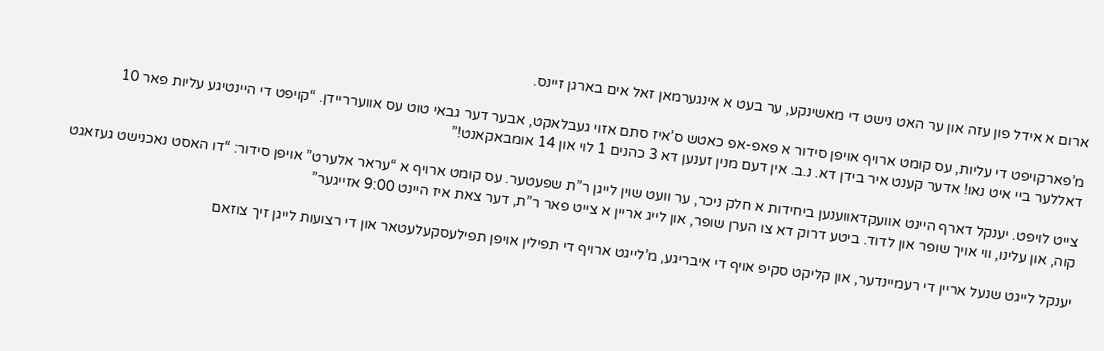ארום א אידל פון עזה און ער האט נישט די מאשינקע, ער בעט א אינגערמאן זאל אים בארגן זיינס.

מ’פארקויפט די עליות, עס קומט ארויף אויפן סידור א פאפ-אפ כאטש ס’איז סתם אזוי געבלאקט, אבער דער גבאי טוט עס אווערריידן. “קויפט די היינטיגע עליות פאר 10 דאללער ביי איט נאו! אדער קענט איר בידן דא. נ.ב. אין דעם מנין זענען דא 3 כהנים 1 לוי און 14 אומבאקאנט!”

צייט לויפט. יענקל דארף היינט אוועקדאווענען ביחידות א חלק ניכר, ער וועט שוין לייגן ר”ת שפעטער. עס קומט ארויף א “עראר אלערט” אויפן סידור: “דו האסט נאכנישט געזאגט קוה, און עלינו, ווי אויך שופר און לדוד. ביטע דרוק דא צו הערן שופר, און לייג אריין א צייט פאר ר”ת, דער צאת איז היינט 9:00 אזייגער”

יענקל לייגט שנעל אריין די רעמיינדער, און קליקט סקיפ אויף די איבריגע, מ’לייגט ארויף די תפילין אויפן תפילעסקעלעטאר און די רצועות לייגן זיך צוזאם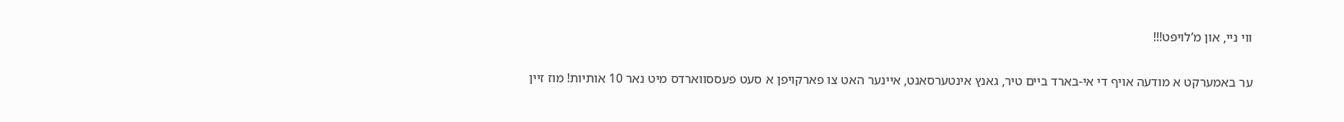ווי ניי, און מ’לויפט!!!

ער באמערקט א מודעה אויף די אי-בארד ביים טיר, גאנץ אינטערסאנט, איינער האט צו פארקויפן א סעט פעססווארדס מיט נאר 10 אותיות! מוז זיין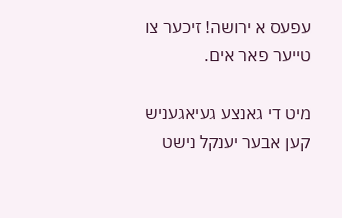עפעס א ירושה! זיכער צו טייער פאר אים.

מיט די גאנצע געיאגעניש קען אבער יענקל נישט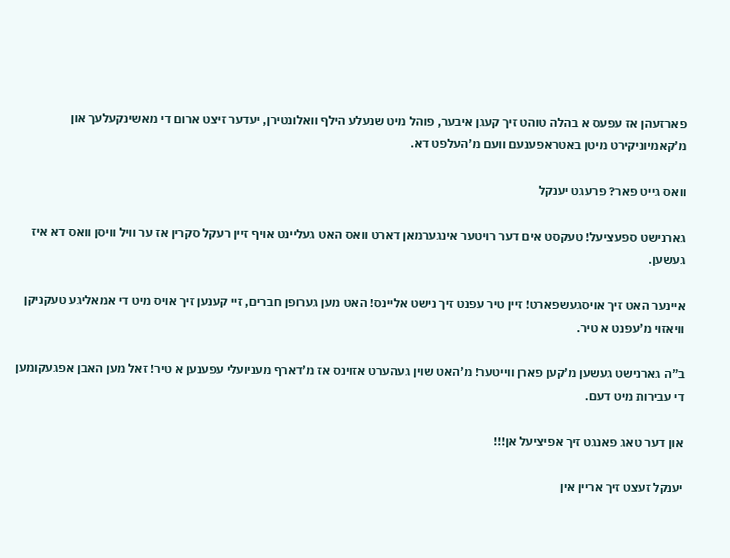פארזעהן אז עפעס א בהלה טוהט זיך קעגן איבער, פוהל מיט שנעלע הילף וואלונטירן, יעדער זיצט ארום די מאשינקעלעך און מ’קאמיוניקירט מיטן באטראפענעם וועם מ’העלפט דא.

וואס גייט פאר? פרעגט יענקל

גארנישט ספעציעל! טעקסט אים דער רויטער אינגערמאן דארט וואס האט געליינט אויף זיין רעקל סקרין אז ער וויל וויסן וואס דא איז געשען.

איינער האט זיך אויסגעשפארט! זיין טיר עפנט זיך נישט אליינס! האט מען גערופן חברים, זיי קענען זיך אויס מיט די אמאליגע טעקניקן וויאזוי מ’עפנט א טיר.

ב”ה גארנישט געשען מ’קען פארן ווייטער! מ’האט שוין געהערט אזוינס אז מ’דארף מעניועלי עפענען א טיר! זאל מען האבן אפגעקומען די עבירות מיט דעם.

און דער טאג פאנגט זיך אפיציעל אן!!!

יענקל זעצט זיך אריין אין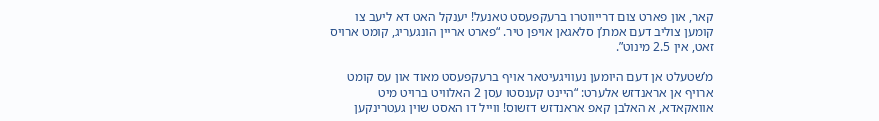קאר, און פארט צום דרייווטרו ברעקפעסט טאנעל! יענקל האט דא ליעב צו קומען צוליב דעם אמת’ן סלאגאן אויפן טיר. “פארט אריין הונגעריג, קומט ארויס זאט, אין 2.5 מינוט”.

מ’שטעלט אן דעם היומען נעוויגעיטאר אויף ברעקפעסט מאוד און עס קומט ארויף אן אראנדזש אלערט: “היינט קענסטו עסן 2 האלוויט ברויט מיט אוואקאדא, א האלבן קאפ אראנדזש דזשוס! ווייל דו האסט שוין געטרינקען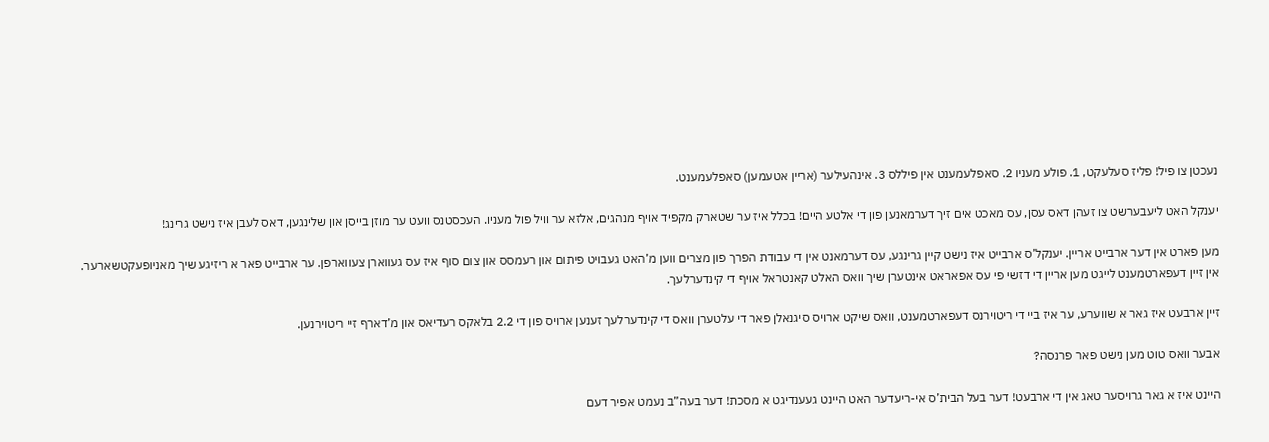נעכטן צו פיל! פליז סעלעקט, 1. פולע מעניו 2. סאפלעמענט אין פיללס 3. אינהעילער (אריין אטעמען) סאפלעמענט.

יענקל האט ליעבערשט צו זעהן דאס עסן, עס מאכט אים זיך דערמאנען פון די אלטע היים! בכלל איז ער שטארק מקפיד אויף מנהגים, אלזא ער וויל פול מעניו. העכסטנס וועט ער מוזן בייסן און שלינגען, דאס לעבן איז נישט גרינג!

מען פארט אין דער ארבייט אריין. יענקל’ס ארבייט איז נישט קיין גרינגע, עס דערמאנט אין די עבודת הפרך פון מצרים ווען מ’האט געבויט פיתום און רעמסס און צום סוף איז עס געווארן צעווארפן. ער ארבייט פאר א ריזיגע שיך מאניופעקטשארער. אין זיין דעפארטמענט לייגט מען אריין די דזשי פי עס אפאראט אינטערן שיך וואס האלט קאנטראל אויף די קינדערלעך.

זיין ארבעט איז גאר א שווערע, ער איז ביי די ריטוירנס דעפארטמענט, וואס שיקט ארויס סיגנאלן פאר די עלטערן וואס די קינדערלעך זענען ארויס פון די 2.2 בלאקס רעדיאס און מ’דארף זיי ריטוירנען.

אבער וואס טוט מען נישט פאר פרנסה?

היינט איז א גאר גרויסער טאג אין די ארבעט! דער בעל הבית’ס אי-ריעדער האט היינט געענדיגט א מסכת! דער בעה”ב נעמט אפיר דעם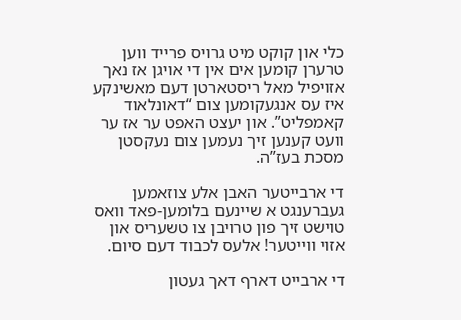כלי און קוקט מיט גרויס פרייד ווען טרערן קומען אים אין די אויגן אז נאך אזויפיל מאל ריסטארטן דעם מאשינקע איז עס אנגעקומען צום “דאונלאוד קאמפליט”. און יעצט האפט ער אז ער וועט קענען זיך נעמען צום נעקסטן מסכת בעז”ה.

די ארבייטער האבן אלע צוזאמען געברענגט א שיינעם בלומען-פאד וואס טוישט זיך פון טרויבן צו טשעריס און אזוי ווייטער! אלעס לכבוד דעם סיום.

די ארבייט דארף דאך געטון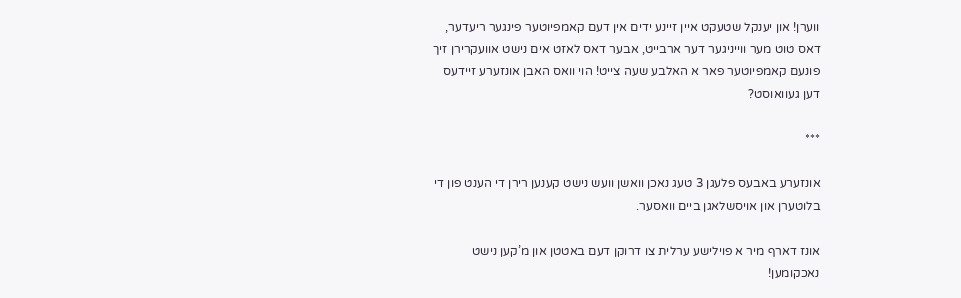ווערן! און יענקל שטעקט איין זיינע ידים אין דעם קאמפיוטער פינגער ריעדער, דאס טוט מער ווייניגער דער ארבייט, אבער דאס לאזט אים נישט אוועקרירן זיך פונעם קאמפיוטער פאר א האלבע שעה צייט! הוי וואס האבן אונזערע זיידעס דען געוואוסט?

***

אונזערע באבעס פלעגן 3 טעג נאכן וואשן וועש נישט קענען רירן די הענט פון די בלוטערן און אויסשלאגן ביים וואסער.

אונז דארף מיר א פוילישע ערלית צו דרוקן דעם באטטן און מ’קען נישט נאכקומען!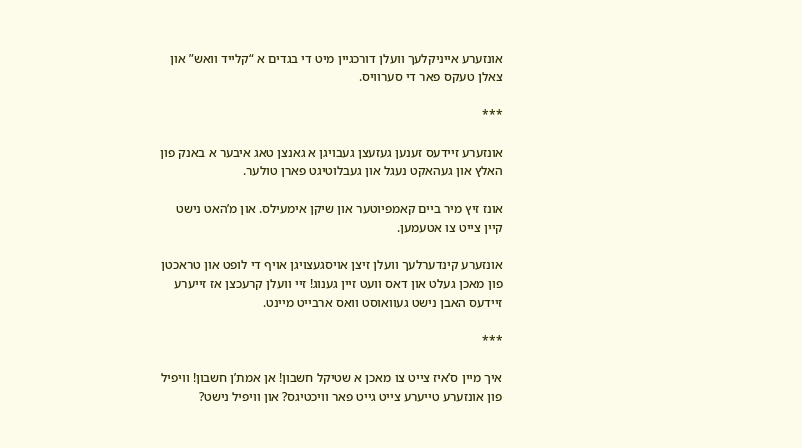אונזערע אייניקלעך וועלן דורכגיין מיט די בגדים א “קלייד וואש” און צאלן טעקס פאר די סערוויס.

***

אונזערע זיידעס זענען געזעצן געבויגן א גאנצן טאג איבער א באנק פון האלץ און געהאקט נעגל און געבלוטיגט פארן טולער.

אונז זיץ מיר ביים קאמפיוטער און שיקן אימעילס. און מ’האט נישט קיין צייט צו אטעמען.

אונזערע קינדערלעך וועלן זיצן אויסגעצויגן אויף די לופט און טראכטן פון מאכן געלט און דאס וועט זיין גענוג! זיי וועלן קרעכצן אז זייערע זיידעס האבן נישט געוואוסט וואס ארבייט מיינט.

***

איך מיין ס’איז צייט צו מאכן א שטיקל חשבון! אן אמת’ן חשבון! וויפיל פון אונזערע טייערע צייט גייט פאר וויכטיגס? און וויפיל נישט?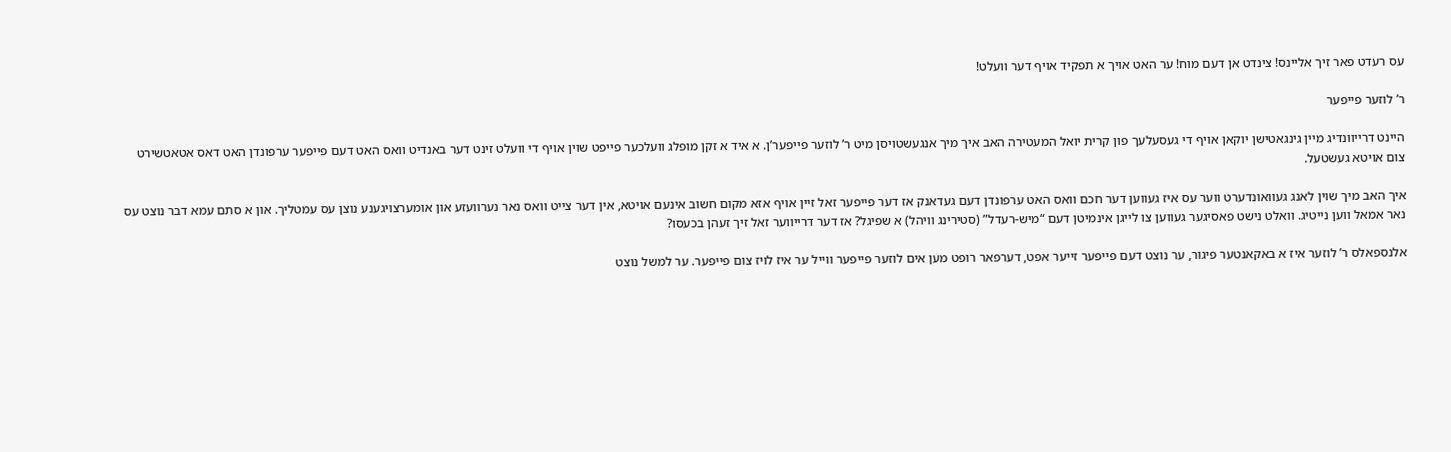עס רעדט פאר זיך אליינס! צינדט אן דעם מוח! ער האט אויך א תפקיד אויף דער וועלט!

ר’ לוזער פייפער

היינט דרייוונדיג מיין גינגאטישן יוקאן אויף די געסעלעך פון קרית יואל המעטירה האב איך מיך אנגעשטויסן מיט ר’ לוזער פייפער’ן. א איד א זקן מופלג וועלכער פייפט שוין אויף די וועלט זינט דער באנדיט וואס האט דעם פייפער ערפונדן האט דאס אטאטשירט צום אויטא געשטעל.

איך האב מיך שוין לאנג געוואונדערט ווער עס איז געווען דער חכם וואס האט ערפונדן דעם געדאנק אז דער פייפער זאל זיין אויף אזא מקום חשוב אינעם אויטא, אין דער צייט וואס נאר נערוועזע און אומערצויגענע נוצן עס עמטליך. און א סתם עמא דבר נוצט עס נאר אמאל ווען נייטיג. וואלט נישט פאסיגער געווען צו לייגן אינמיטן דעם “מיש-רעדל” (סטירינג וויהל) א שפיגל? אז דער דרייווער זאל זיך זעהן בכעסו?

אלנספאלס ר’ לוזער איז א באקאנטער פיגור, ער נוצט דעם פייפער זייער אפט, דערפאר רופט מען אים לוזער פייפער ווייל ער איז לויז צום פייפער. ער למשל נוצט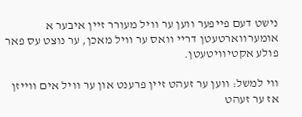נישט דעם פייפער ווען ער וויל מעורר זיין איבער א אומערווארטעטן דריי וואס ער וויל מאכן, ער נוצט עס פאר פולע אקטיוויטעטן.

ווי למשל: ווען ער זעהט זיין פרענט און ער וויל אים ווייזן אז ער זעהט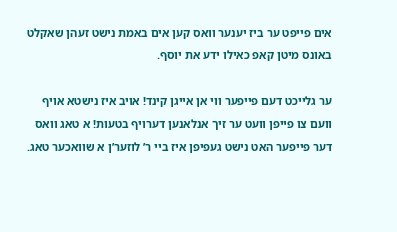אים פייפט ער ביז יענער וואס קען אים באמת נישט זעהן שאקלט באונס מיטן קאפ כאילו ידע את יוסף.

ער גלייכט דעם פייפער ווי אן אייגן קינד! אויב איז נישטא אויף וועם צו פייפן וועט ער זיך אנלאנען דערויף בטעות! א טאג וואס דער פייפער האט נישט געפיפן איז ביי ר’ לוזער’ן א שוואכער טאג.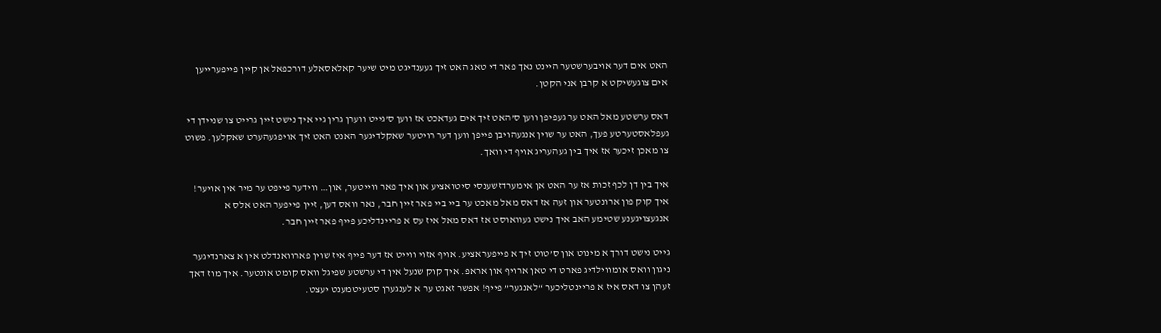האט אים דער אויבערשטער היינט נאך פאר די טאג האט זיך געענדיגט מיט שיער קאלאסאלע דורכפאל אן קיין פייפערייען אים צוגעשיקט א קרבן אני הקטן.

דאס ערשטע מאל האט ער געפיפן ווען ס’האט זיך אים געדאכט אז ווען ס’גייט ווערן גרין גיי איך נישט זיין גרייט צו שניידן די געפלאסטערטע פעך, האט ער שוין אנגעהויבן פייפן ווען דער רויטער שאקלדיגער האנט האט זיך אויפגעהערט שאקלען. פשוט צו מאכן זיכער אז איך בין געהעריג אויף די וואך.

איך בין דן לכף זכות אז ער האט אן אימערדזשענסי סיטואציע און איך פאר ווייטער, און… ווידער פייפט ער מיר אין אויער! איך קוק פון ארונטער און זעה אז דאס מאל מאכט ער ביי ביי פאר זיין חבר, נאר וואס דען, זיין פייפער האט אלס א אנגעצויגענע שטימע האב איך נישט געוואוסט אז דאס מאל איז עס א פריינדליכע פייף פאר זיין חבר.

גייט נישט דורך א מינוט און ס’טוט זיך א פייפעראציע. אויף אזוי ווייט אז דער פייף איז שוין פארוואנדלט אין א צארנדיגער ניגון וואס אומווילדיג פארט די טאן ארויף און אראפ. איך קוק שנעל אין די ערשטע שפיגל וואס קומט אונטער. איך מוז דאך זעהן צו דאס איז א פריינטליכער “לאנגער” פייף! אפשר זאגט ער א לענגערן סטעיטמענט יעצט.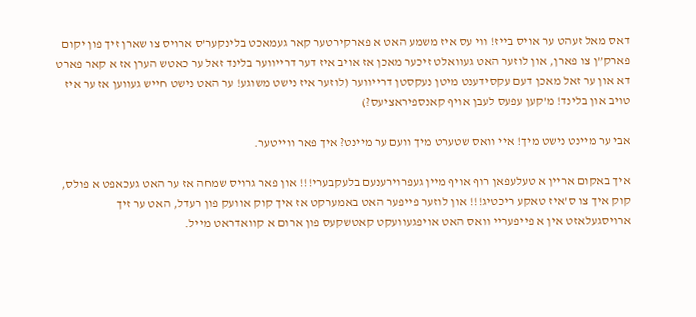דאס מאל זעהט ער אויס בייז! ווי עס איז משמע האט א פארקירטער קאר געמאכט בלינקער’ס ארויס צו שארן זיך פון יקום פארק”ן צו פארן, און לוזער האט געוואלט זיכער מאכן אז אויב איז דער דרייווער בלינד זאל ער כאטש הערן אז א קאר פארט דא און ער זאל מאכן דעם עקסידענט מיטן נעקסטן דרייווער (לוזער איז נישט משוגע! ער האט נישט חייש געווען אז ער איז טויב און בלינד! מ’קען עפעס לעבן אויף קאנספיראציעס?)

אבי ער מיינט נישט מיך! איי וואס שטערט מיך וועם ער מיינט? איך פאר ווייטער.

איך באקום אריין א טעלעפאן רוף אויף מיין געפרוירענעם בלעקבערי!!! און פאר גרויס שמחה אז ער האט געכאפט א פולס, קוק איך צו ס’איז טאקע ריכטיג!!! און לוזער פייפער האט באמערקט אז איך קוק אוועק פון רעדל, האט ער זיך ארויסגעלאזט אין א פייפעריי וואס האט אויפגעוועקט קאטשקעס פון ארום א קוואדראט מייל.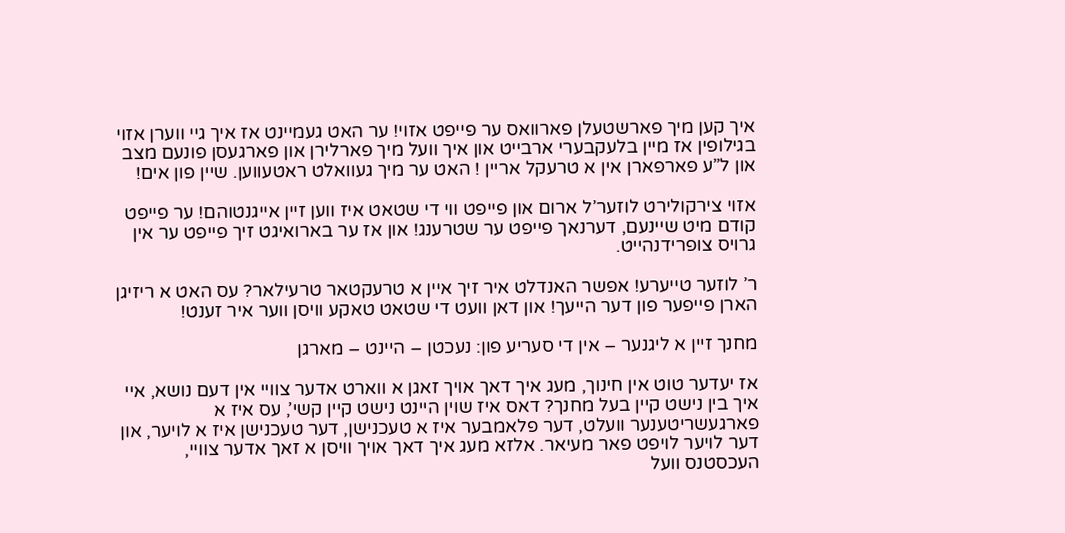איך קען מיך פארשטעלן פארוואס ער פייפט אזוי! ער האט געמיינט אז איך גיי ווערן אזוי בגילופין אז מיין בלעקבערי ארבייט און איך וועל מיך פארלירן און פארגעסן פונעם מצב און ל”ע פארפארן אין א טרעקל אריין ! האט ער מיך געוואלט ראטעווען. שיין פון אים!

אזוי צירקולירט לוזער’ל ארום און פייפט ווי די שטאט איז ווען זיין אייגנטוהם! ער פייפט קודם מיט שיינעם, דערנאך פייפט ער שטרענג! און אז ער בארואיגט זיך פייפט ער אין גרויס צופרידנהייט.

ר’ לוזער טייערע! אפשר האנדלט איר זיך איין א טרעקטאר טרעילאר? עס האט א ריזיגן הארן פייפער פון דער הייעך! און דאן וועט די שטאט טאקע וויסן ווער איר זענט!

מחנך זיין א ליגנער – אין די סעריע פון: נעכטן – היינט – מארגן

אז יעדער טוט אין חינוך, מעג איך דאך אויך זאגן א ווארט אדער צוויי אין דעם נושא, איי איך בין נישט קיין בעל מחנך? דאס איז שוין היינט נישט קיין קשי’, עס איז א פארגעשריטענער וועלט, דער פלאמבער איז א טעכנישן, דער טעכנישן איז א לויער, און דער לויער לויפט פאר מעיאר. אלזא מעג איך דאך אויך וויסן א זאך אדער צוויי, העכסטנס וועל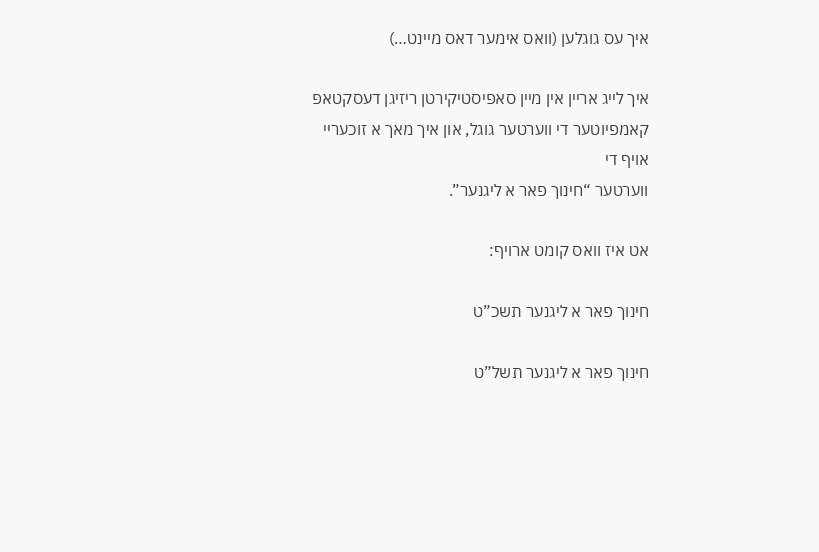איך עס גוגלען (וואס אימער דאס מיינט…)

איך לייג אריין אין מיין סאפיסטיקירטן ריזיגן דעסקטאפ קאמפיוטער די ווערטער גוגל, און איך מאך א זוכעריי אויף די
ווערטער “חינוך פאר א ליגנער”.

אט איז וואס קומט ארויף:

חינוך פאר א ליגנער תשכ”ט

חינוך פאר א ליגנער תשל”ט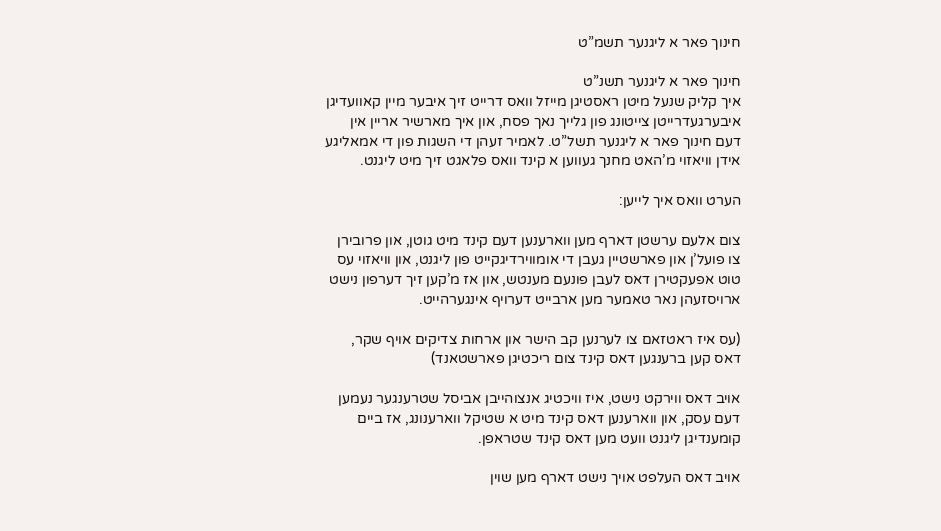חינוך פאר א ליגנער תשמ”ט

חינוך פאר א ליגנער תשנ”ט
איך קליק שנעל מיטן ראסטיגן מייזל וואס דרייט זיך איבער מיין קאוועדיגן איבערגעדרייטן צייטונג פון גלייך נאך פסח, און איך מארשיר אריין אין דעם חינוך פאר א ליגנער תשל”ט. לאמיר זעהן די השגות פון די אמאליגע אידן וויאזוי מ’האט מחנך געווען א קינד וואס פלאגט זיך מיט ליגנט.

הערט וואס איך לייען:

צום אלעם ערשטן דארף מען ווארענען דעם קינד מיט גוטן, און פרובירן צו פועל’ן און פארשטיין געבן די אומווירדיגקייט פון ליגנט, און וויאזוי עס טוט אפעקטירן דאס לעבן פונעם מענטש, און אז מ’קען זיך דערפון נישט ארויסזעהן נאר טאמער מען ארבייט דערויף אינגערהייט.

(עס איז ראטזאם צו לערנען קב הישר און ארחות צדיקים אויף שקר, דאס קען ברענגען דאס קינד צום ריכטיגן פארשטאנד)

אויב דאס ווירקט נישט, איז וויכטיג אנצוהייבן אביסל שטרענגער נעמען דעם עסק, און ווארענען דאס קינד מיט א שטיקל ווארענונג, אז ביים קומענדיגן ליגנט וועט מען דאס קינד שטראפן.

אויב דאס העלפט אויך נישט דארף מען שוין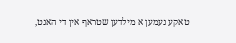טאקע נעמען א מילדען שטראף אין די האנט,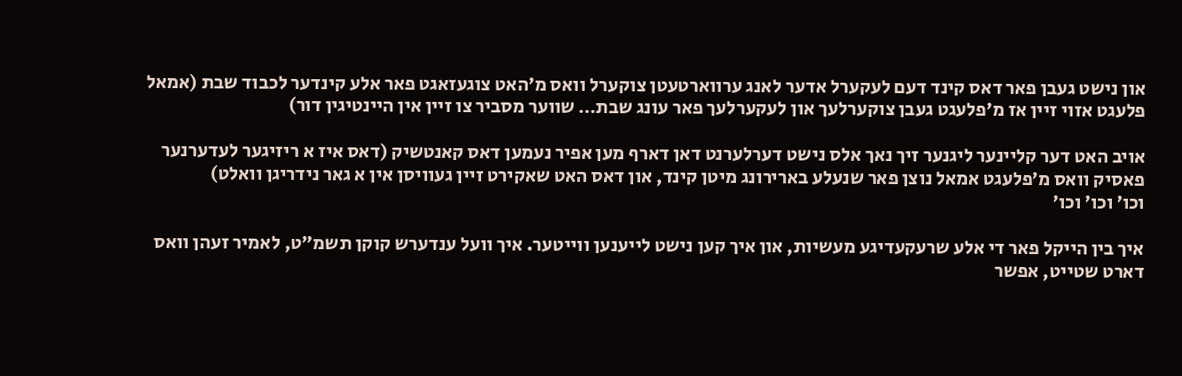און נישט געבן פאר דאס קינד דעם לעקערל אדער לאנג ערווארטעטן צוקערל וואס מ’האט צוגעזאגט פאר אלע קינדער לכבוד שבת (אמאל פלעגט אזוי זיין אז מ’פלעגט געבן צוקערלעך און לעקערלעך פאר עונג שבת… שווער מסביר צו זיין אין היינטיגין דור)

אויב האט דער קליינער ליגנער זיך נאך אלס נישט דערלערנט דאן דארף מען אפיר נעמען דאס קאנטשיק (דאס איז א ריזיגער לעדערנער פאסיק וואס מ’פלעגט אמאל נוצן פאר שנעלע בארירונג מיטן קינד, און דאס האט שאקירט זיין געוויסן אין א גאר נידריגן וואלט)
וכו’ וכו’ וכו’

איך בין הייקל פאר די אלע שרעקעדיגע מעשיות, און איך קען נישט לייענען ווייטער. איך וועל ענדערש קוקן תשמ”ט, לאמיר זעהן וואס דארט שטייט, אפשר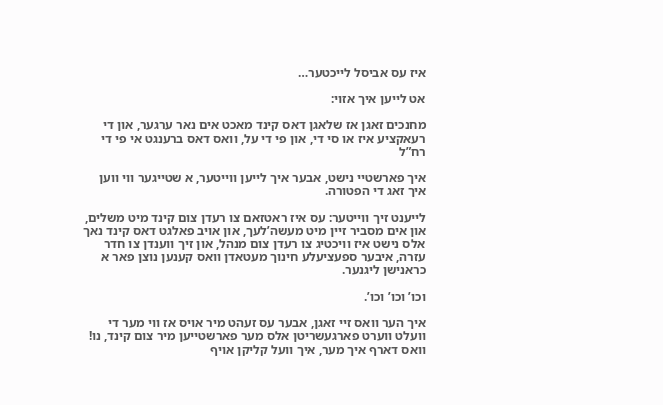איז עס אביסל לייכטער…

אט לייען איך אזוי:

מחנכים זאגן אז שלאגן דאס קינד מאכט אים נאר ערגער, און די רעאקציע איז או סי די, און פי די על, וואס דאס ברענגט אי פי די רח”ל

איך פארשטיי נישט, אבער איך לייען ווייטער, א שטייגער ווי ווען איך זאג די הפטורה.

לייענט זיך ווייטער: עס איז ראטזאם צו רעדן צום קינד מיט משלים, און אים מסביר זיין מיט מעשה’לעך, און אויב פאלגט דאס קינד נאך אלס נישט איז וויכטיג צו רעדן צום מנהל, און זיך ווענדן צו חדר עזרה, איבער ספעציעלע חינוך מעטאדן וואס קענען נוצן פאר א כראנישן ליגנער.

וכו’ וכו’ וכו’.

איך הער וואס זיי זאגן, אבער עס זעהט מיר אויס אז ווי מער די וועלט ווערט פארגעשריטן אלס מער פארשטייען מיר צום קינד, נו! וואס דארף איך מער, איך וועל קליקן אויף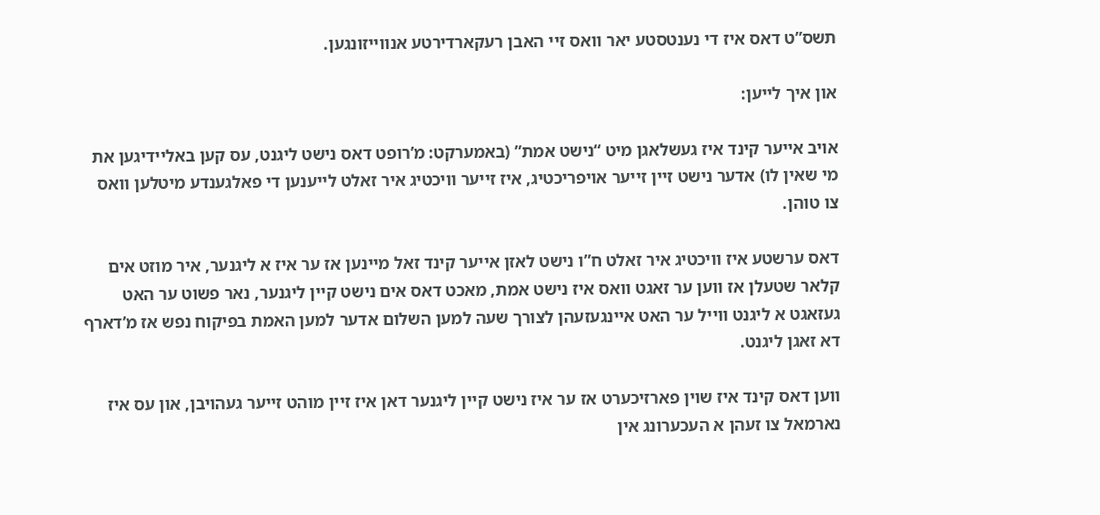תשס”ט דאס איז די נענטסטע יאר וואס זיי האבן רעקארדירטע אנווייזונגען.

און איך לייען:

אויב אייער קינד איז געשלאגן מיט “נישט אמת” (באמערקט: מ’רופט דאס נישט ליגנט, עס קען באליידיגען את מי שאין לו) אדער נישט זיין זייער אויפריכטיג, איז זייער וויכטיג איר זאלט לייענען די פאלגענדע מיטלען וואס צו טוהן.

דאס ערשטע איז וויכטיג איר זאלט ח”ו נישט לאזן אייער קינד זאל מיינען אז ער איז א ליגנער, איר מוזט אים קלאר שטעלן אז ווען ער זאגט וואס איז נישט אמת, מאכט דאס אים נישט קיין ליגנער, נאר פשוט ער האט געזאגט א ליגנט ווייל ער האט איינגעזעהן לצורך שעה למען השלום אדער למען האמת בפיקוח נפש אז מ’דארף דא זאגן ליגנט.

ווען דאס קינד איז שוין פארזיכערט אז ער איז נישט קיין ליגנער דאן איז זיין מוהט זייער געהויבן, און עס איז נארמאל צו זעהן א העכערונג אין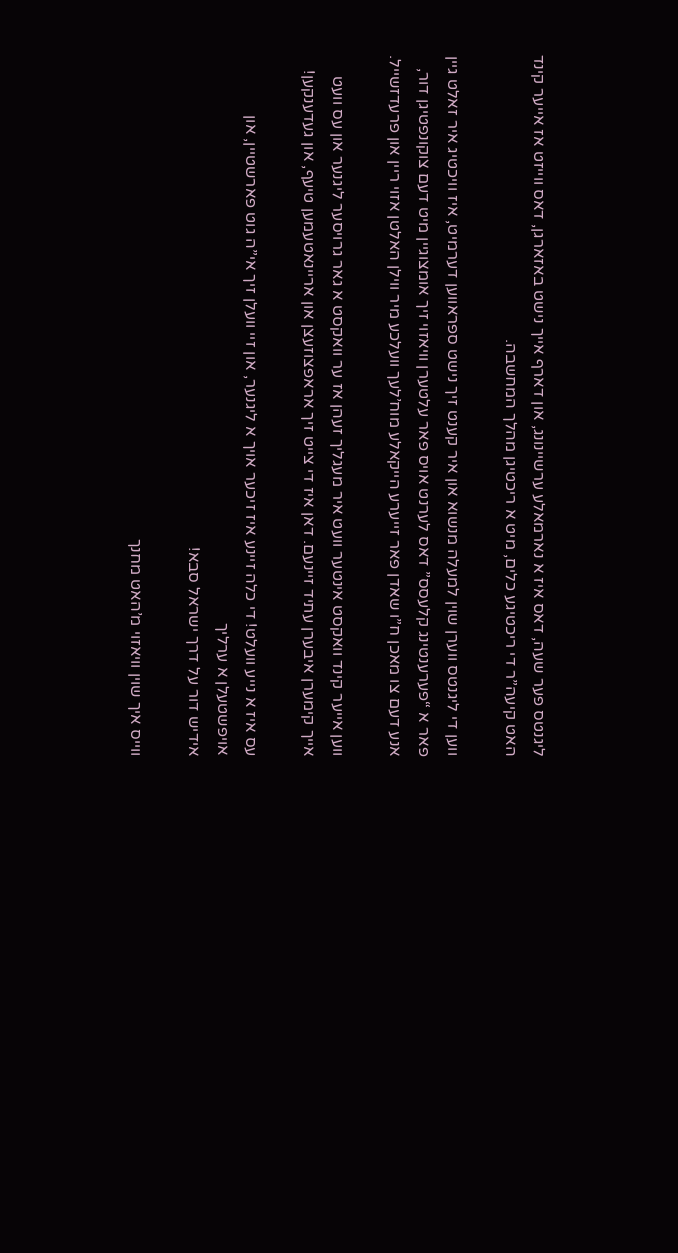ליגנטס פער שעה, דאס איז א נארמאלע ערשיינונג, און דארף אייך נישט באזארגן, דאס ווייזט אז אייער קינד האט קיעה”ר די ריכטיגע כלים, מיט א ריכטיגן מהלך המחשבה.

ווען די ליגנטס ווערן שוין למעלה מנשוא און איר קענט זיך נישט ספראווען דערמיט, איז וויכטיג איר זאלט גיין פאר א “פערענטינג קלעסס” דאס לערנט אויס פאר עלטערן וויאזוי זיך אומצוגיין מיט דעם צוקונפטיגן דור, אנע דעם צו מאכן ח”ו שאדן פאר זייערע הייקאלע מוח’לעך וועלכע מיר ווילן האלטן אזוי ריין און פרעדזשייל.

ווען אייער קינד וואקסט אינטער וועט איר מעגליך זעהן אז ער וואקסט א גאר גרויסער ליגנער און עס וועט אייך קימערן איבערן עתיד זיינעם. דאן איז די צייט זיך אראפצוזעצן און אריינאטעמען טיעף, און געדענקען!

עס איז א נייע וועלט! די כלה זיינע איז זיכער אויך א ליגנער, און זיי וועלן זיך אי”ה גוט פארשטיין, און אויפשטעלן א ערליך
אידיש דור על דרך ישראל סבא!

ווייס איך שוין וויאזוי מ’האט מחנך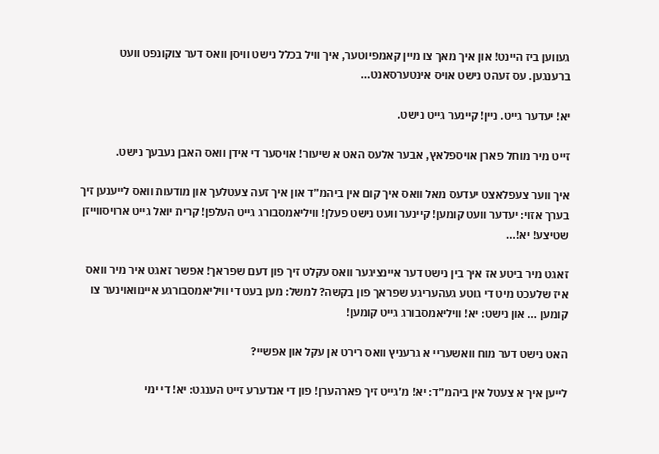געווען ביז היינט! און איך מאך צו מיין קאמפיוטער, איך וויל בכלל נישט וויסן וואס דער צוקונפט וועט ברענגען. עס זעהט נישט אויס אינטערסאנט…

יא! יעדער גייט. ניין! קיינער גייט נישט.

זייט מיר מוחל פארן אויספלאץ, אבער אלעס האט א שיעור! אויסער די אידן וואס האבן נעבעך נישט.

איך ווער צעפלאצט יעדעס מאל וואס איך קום אין ביהמ”ד און איך זעה צעטלעך און מודעות וואס לייענען זיך בערך אזוי: יעדער וועט קומען! קיינער וועט נישט פעלן! וויליאמסבורג גייט העלפן! קרית יואל גייט ארויסווייזן שטיצע! יא!…

זאגט מיר ביטע אז איך בין נישט דער איינציגער וואס עקלט זיך פון דעם שפראך! אפשר זאגט איר מיר וואס איז שלעכט מיט די גוטע געהעריגע שפראך פון בקשה? למשל: מען בעט די וויליאמסבורגע איינוואוינער צו קומען … און נישט: יא! וויליאמסבורג גייט קומען!

האט נישט דער מוח וואשעריי א גרעניץ וואס רירט אן עקל און אפשיי?

לייען איך א צעטל אין ביהמ”ד: יא! מ’גייט זיך פארהערן! פון די אנדערע זייט הענגט: יא! די ימי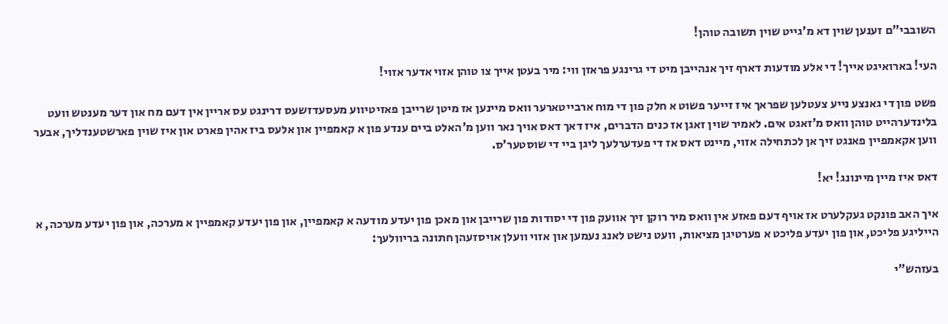השובבי”ם זענען שוין דא מ’גייט שוין תשובה טוהן!

העי! בארואיגט אייך! די אלע מודעות דארף זיך אנהייבן מיט די גרינגע פראזן ווי: מיר בעטן אייך צו טוהן אזוי אדער אזוי!

פשט פון די גאנצע נייע צעטלען שפראך איז זייער פשוט א חלק פון די מוח ארבייטארער וואס מיינען אז מיטן שרייבן פאזיטיווע מעסעדזשעס דרינגט עס אריין אין דעם מח און דער מענטש וועט בלינדערהייט טוהן וואס מ’זאגט אים. לאמיר שוין זאגן אז כנים הדברים, איז דאך דאס אויך נאר ווען מ’האלט ביים ענדע פון א קאמפיין און אלעס ביז אהין פארט און איז שוין פארשטענדליך, אבער ווען אקאמפיין פאנגט זיך אן לכתחילה אזוי, מיינט דאס אז די פעדערלעך ליגן ביי די שוסטער’ס.

דאס איז מיין מיינונג! יא!

איך האב פונקט געקלערט אז אויף דעם פאזע אין וואס מיר רוקן זיך אוועק פון די יסודות פון שרייבן און מאכן פון יעדע מודעה א קאמפיין, און פון יעדע קאמפיין א מערכה, און פון יעדע מערכה, א הייליגע פליכט, און פון יעדע פליכט א פערטיגן מציאות, וועט נישט לאנג נעמען און אזוי וועלן אויסזעהן חתונה בריוולעך:

בעזהש”י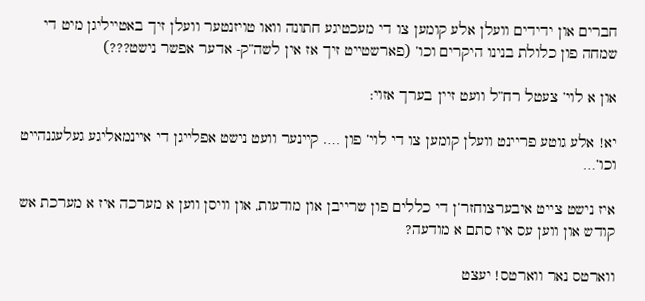חברים און ידידים וועלן אלע קומען צו די מעכטיגע חתונה וואו טויזנטער וועלן זיך באטייליגן מיט די שמחה פון כלולת בנינו היקרים וכו’ (פארשטייט זיך אז אין לשה”ק- אדער אפשר נישט???)

און א לוי’ צעטל רח”ל וועט זיין בערך אזוי:

יא! אלע גוטע פריינט וועלן קומען צו די לוי’ פון …. קיינער וועט נישט אפלייגן די איינמאליגע געלעגנהייט וכו’…

איז נישט צייט איבערצוחזר’ן די כללים פון שרייבן און מודעות, און וויסן ווען א מערכה איז א מערכת אש קודש און ווען עס איז סתם א מודעה?

ווארטס נאר ווארטס! יעצט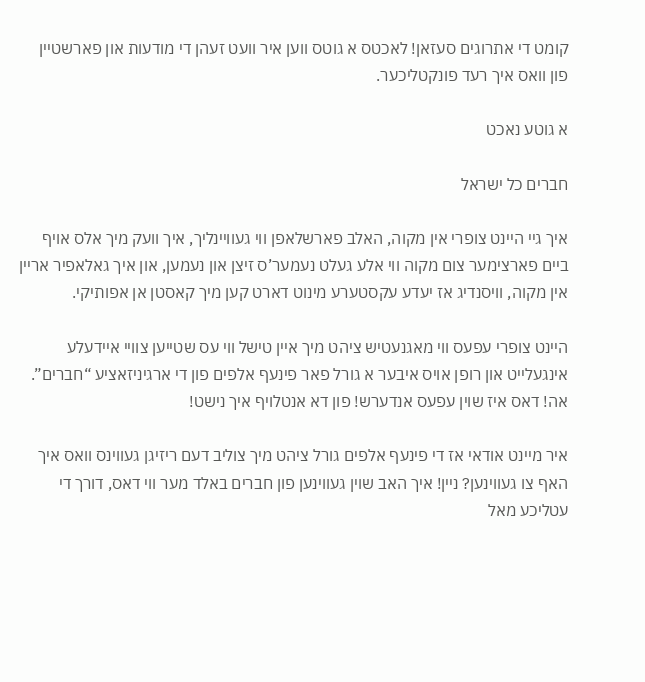קומט די אתרוגים סעזאן! לאכטס א גוטס ווען איר וועט זעהן די מודעות און פארשטיין פון וואס איך רעד פונקטליכער.

א גוטע נאכט

חברים כל ישראל

איך גיי היינט צופרי אין מקוה, האלב פארשלאפן ווי געוויינליך, איך וועק מיך אלס אויף ביים פארצימער צום מקוה ווי אלע געלט נעמער’ס זיצן און נעמען, און איך גאלאפיר אריין אין מקוה, וויסנדיג אז יעדע עקסטערע מינוט דארט קען מיך קאסטן אן אפותיקי.

היינט צופרי עפעס ווי מאגנעטיש ציהט מיך איין טישל ווי עס שטייען צוויי איידעלע אינגעלייט און רופן אויס איבער א גורל פאר פינעף אלפים פון די ארגיניזאציע “חברים”. אה! דאס איז שוין עפעס אנדערש! פון דא אנטלויף איך נישט!

איר מיינט אודאי אז די פינעף אלפים גורל ציהט מיך צוליב דעם ריזיגן געווינס וואס איך האף צו געווינען? ניין! איך האב שוין געווינען פון חברים באלד מער ווי דאס, דורך די עטליכע מאל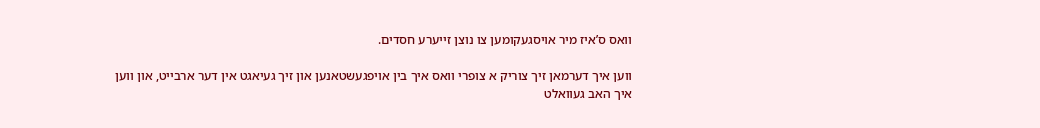וואס ס’איז מיר אויסגעקומען צו נוצן זייערע חסדים.

ווען איך דערמאן זיך צוריק א צופרי וואס איך בין אויפגעשטאנען און זיך געיאגט אין דער ארבייט, און ווען איך האב געוואלט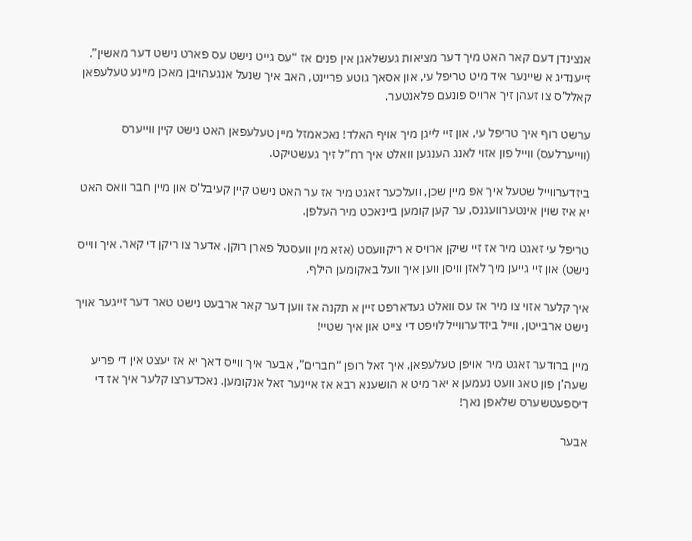אנצינדן דעם קאר האט מיך דער מציאות געשלאגן אין פנים אז “עס גייט נישט עס פארט נישט דער מאשין”. זייענדיג א שיינער איד מיט טריפל עי, און אסאך גוטע פריינט, האב איך שנעל אנגעהויבן מאכן מיינע טעלעפאן קאלל’ס צו זעהן זיך ארויס פונעם פלאנטער.

ערשט רוף איך טריפל עי, און זיי לייגן מיך אויף האלד! נאכאמזל מיין טעלעפאן האט נישט קיין ווייערס (ווייערלעס) ווייל פון אזוי לאנג הענגען וואלט איך רח”ל זיך געשטיקט.

ביזדערווייל שטעל איך אפ מיין שכן, וועלכער זאגט מיר אז ער האט נישט קיין קעיבל’ס און מיין חבר וואס האט יא איז שוין אינטערוועגנס, ער קען קומען ביינאכט מיר העלפן.

טריפל עי זאגט מיר אז זיי שיקן ארויס א ריקוועסט (אזא מין וועסטל פארן רוקן. אדער צו ריקן די קאר. איך ווייס נישט) און זיי גייען מיך לאזן וויסן ווען איך וועל באקומען הילף.

איך קלער אזוי צו מיר אז עס וואלט געדארפט זיין א תקנה אז ווען דער קאר ארבעט נישט טאר דער זייגער אויך נישט ארבייטן, ווייל ביזדערווייל לויפט די צייט און איך שטיי!

מיין ברודער זאגט מיר אויפן טעלעפאן, איך זאל רופן “חברים”, אבער איך ווייס דאך יא אז יעצט אין די פריע שעה’ן פון טאג וועט נעמען א יאר מיט א הושענא רבא אז איינער זאל אנקומען. נאכדערצו קלער איך אז די דיספעטשערס שלאפן נאך!

אבער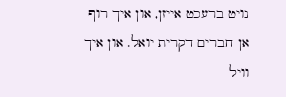נויט ברעכט אייזן, און איך רוף אן חברים דקרית יואל. און איך וויל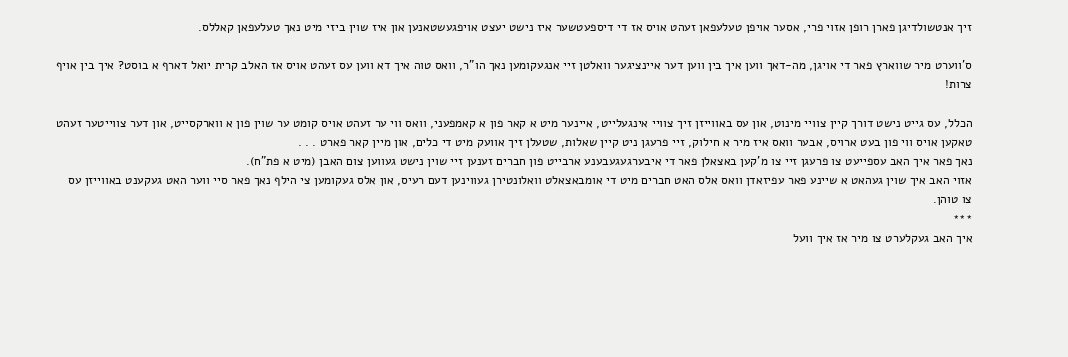זיך אנטשולדיגן פארן רופן אזוי פרי, אסער אויפן טעלעפאן זעהט אויס אז די דיספעטשער איז נישט יעצט אויפגעשטאנען און איז שוין ביזי מיט נאך טעלעפאן קאללס.

ס’ווערט מיר שווארץ פאר די אויגן, מה-דאך ווען איך בין ווען דער איינציגער וואלטן זיי אנגעקומען נאך הו”ר, וואס טוה איך דא ווען עס זעהט אויס אז האלב קרית יואל דארף א בוסט? איך בין אויף צרות!

הכלל, עס גייט נישט דורך קיין צוויי מינוט, און עס באווייזן זיך צוויי אינגעלייט, איינער מיט א קאר פון א קאמפעני, וואס ווי ער זעהט אויס קומט ער שוין פון א ווארקסייט, און דער צווייטער זעהט טאקען אויס ווי פון בעט ארויס, אבער וואס איז מיר א חילוק, זיי פרעגן ניט קיין שאלות, שטעלן זיך אוועק מיט די כלים, און מיין קאר פארט . . .
נאך פאר איך האב עספייעט צו פרעגן זיי צו מ’קען באצאלן פאר די איבערגעגעבענע ארבייט פון חברים זענען זיי שוין נישט געווען צום האבן (מיט א פת”ח).
אזוי האב איך שוין געהאט א שיינע פאר עפיזאדן וואס אלס האט חברים מיט די אומבאצאלט וואלונטירן געווינען דעם רעיס, און אלס געקומען צי הילף נאך פאר סיי ווער האט געקענט באווייזן עס צו טוהן.
***
איך האב געקלערט צו מיר אז איך וועל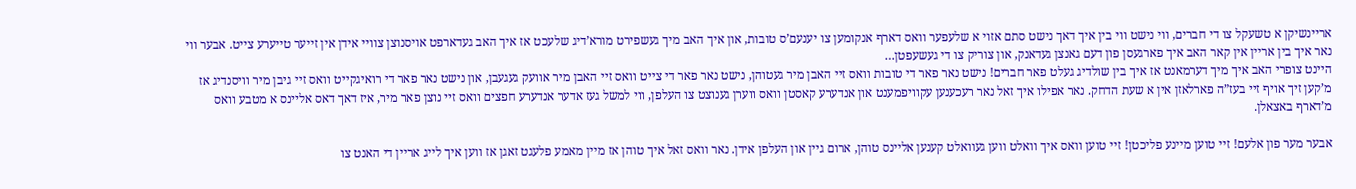אריינשיקן א טשעקל צו די חברים, ווי נישט ווי בין איך דאך נישט סתם אזוי א שלעפער וואס דארף אנקומען צו יענעם’ס טובות, און איך האב מיך געשפירט מורא’דיג שלעכט אז איך האב געדארפט אויסנוצן צוויי אידן אין זייער טייערע צייט. אבער ווי נאר איך בין אריין אין קאר האב איך פארגעסן פון דעם גאנצן געדאנק, און צוריק צו די געשעפטן…
היינט צופרי האב איך מיך דערמאנט אז איך בין שולדיג געלט פאר חברים! נישט נאר פאר די טובות וואס זיי האבן מיר געטוהן, נישט נאר פאר די צייט וואס זיי האבן מיר אוועק געגעבן, און נישט נאר פאר די רואיגקייט וואס זיי גיבן מיר וויסנדיג אז מ’קען זיך אויף זיי בעז”ה פארלאזן אין א שעת הדחק. נאר אפילו איך זאל נאר רעכענען עקוויפמענט און אנדערע קאסטן וואס ווערן גענוצט צו העלפן, ווי למשל געז אדער אנדערע חפצים וואס זיי נוצן פאר מיר, איז דאך דאס אליינס א מטבע וואס מ’דארף באצאלן.

אבער מער פון אלעם! זיי טוען מיינע פליכטן! זיי טוען וואס איך וואלט ווען געוואלט קענען אליינס טוהן, ארום גיין און העלפן אידן. נאר וואס זאל איך טוהן אז מיין מאמע פלעגט זאגן אז ווען איך לייג אריין די האנט צו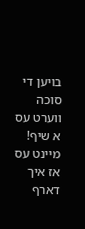בויען די סוכה ווערט עס א שיף! מיינט עס אז איך דארף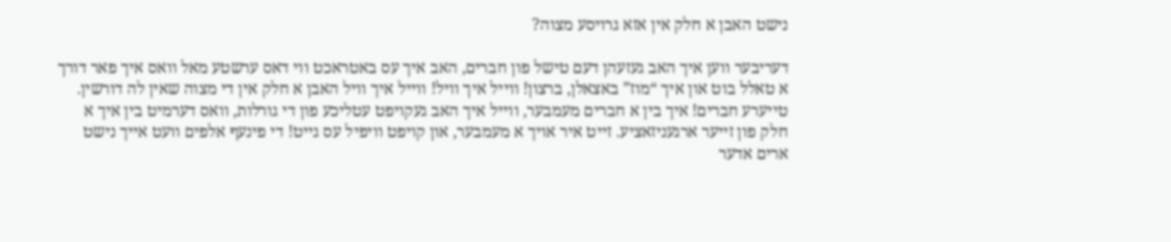נישט האבן א חלק אין אזא גרויסע מצוה?

דעריבער ווען איך האב געזעהן דעם טישל פון חברים, האב איך עס באטראכט ווי דאס ערשטע מאל וואס איך פאר דורך א טאלל בוט און איך “מוז” באצאלן, ברצון! ווייל איך וויל! ווייל איך וויל האבן א חלק אין די מצוה שאין לה דורשין.
טייערע חברים! איך בין א חברים מעמבער, ווייל איך האב געקויפט עטליכע פון די גורלות, וואס דערמיט בין איך א חלק פון זייער ארגעניזאציע. זייט איר אויך א מעמבער, און קויפט וויפיל עס גייט! די פינעף אלפים וועט אייך נישט ארים אדער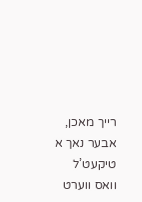רייך מאכן, אבער נאך א טיקעט’ל וואס ווערט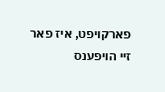פארקויפט, איז פאר זיי הויפענס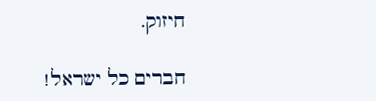חיזוק.

חברים כל ישראל!